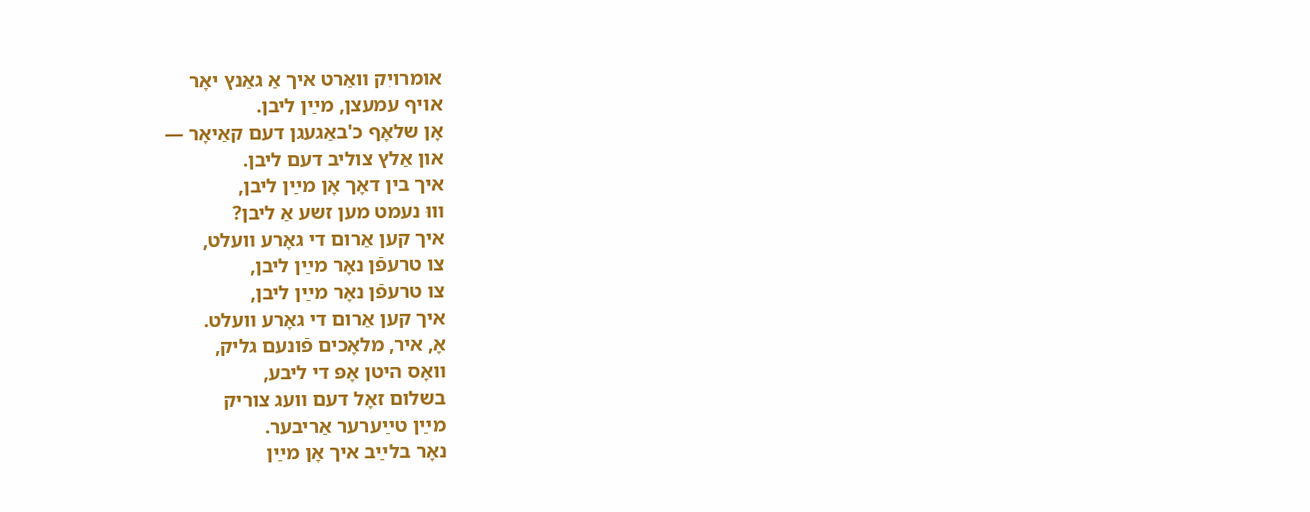אומרויִק װאַרט איך אַ גאַנץ יאָר
אױף עמעצן, מײַן ליבן.
אָן שלאָף כ'באַגעגן דעם קאַיאָר —
און אַלץ צוליב דעם ליבן.
איך בין דאָך אָן מײַן ליבן,
װוּ נעמט מען זשע אַ ליבן?
איך קען אַרום די גאָרע װעלט,
צו טרעפֿן נאָר מײַן ליבן,
צו טרעפֿן נאָר מײַן ליבן,
איך קען אַרום די גאָרע װעלט.
אָ, איר, מלאָכים פֿונעם גליק,
װאָס היטן אָפּ די ליבע,
בשלום זאָל דעם װעג צוריק
מײַן טײַערער אַריבער.
נאָר בלײַב איך אָן מײַן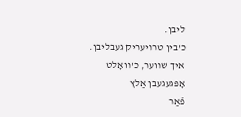ליבן.
כ'בין טרױעריק געבליבן.
איך שװער, כ'װאָלט אָפּגעגעבן אַלץ
פֿאַר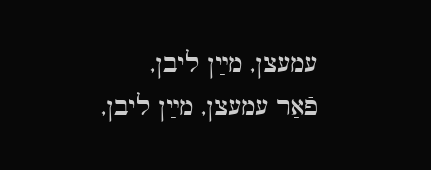עמעצן, מײַן ליבן,
פֿאַר עמעצן, מײַן ליבן,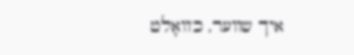איך שװער, כ'װאָלט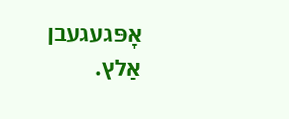אָפּגעגעבן אַלץ.